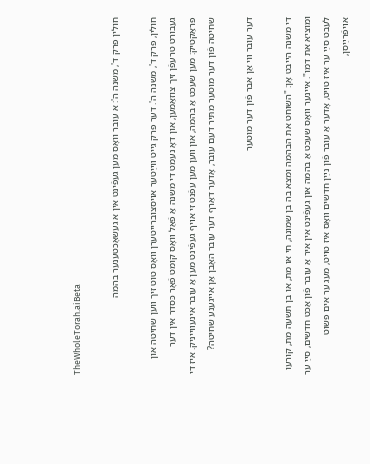TheWholeTorah.aiBeta

חולין פרק ד', משנה ה': א עובר וואָס מען געפֿינט אין א געשאָכטענער בהמה

חולין, פּרק ד', משנה ה'. דער פּרק גייט װײַטער אױסצוברייטערן װאָס טוט זיך װען שחיטה און געבורט טרעפֿן זיך צוזאַמען, און דאָ נעמט די משנה אַ פֿאַל װאָס קומט פֿאָר כּסדר אין דער פּראַקטיק: מען שעכט אַ בהמה, און װען מען עפֿנט זי אױף געפֿינט מען אַ עובר אינעװייניק. איז די שחיטה פֿון דער מוטער מתּיר דעם עובר, אָדער דאַרף דער עובר האָבן אַן אײגענע שחיטה?

דער עובר װי אַן אבר פֿון דער מוטער

די משנה הײבט אָן: "השוחט את הבהמה ומצא בה בן שמונה, חי או מת, או בן תשעה מת, קורעו ומוציא את דמו". אײנער װאָס שעכט אַ בהמה און געפֿינט אין איר אַ עובר פֿון אַכט חדשים, סײַ ער לעבט סײַ ער איז טױט, אָדער אַ עובר פֿון נײַן חדשים װאָס איז טױט, מעג ער אים פּשוט אױפֿרײַסן,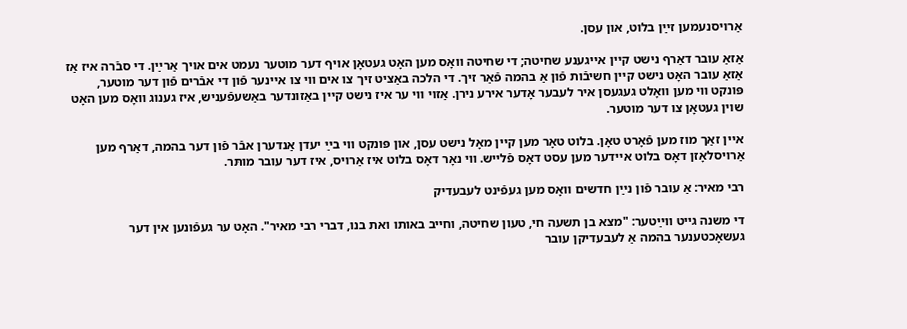אַרױסנעמען זײַן בלוט, און עסן.

אַזאַ עובר דאַרף נישט קײן אײגענע שחיטה; די שחיטה װאָס מען האָט געטאָן אױף דער מוטער נעמט אים אױך אַרײַן. די סבֿרה איז אַז אַזאַ עובר האָט נישט קײן חשיבֿות פֿון אַ בהמה פֿאַר זיך. די הלכה באַציט זיך צו אים װי צו אײנער פֿון די אבֿרים פֿון דער מוטער, פּונקט װי מען װאָלט געגעסן איר לעבער אָדער אירע נירן. אַזױ װי ער איז נישט קײן באַזונדער באַשעפֿעניש, איז גענוג װאָס מען האָט שױן געטאָן צו דער מוטער.

אײן זאַך מוז מען פֿאָרט טאָן. בלוט טאָר מען קײן מאָל נישט עסן, און פּונקט װי בײַ יעדן אַנדערן אבֿר פֿון דער בהמה, דאַרף מען אַרױסלאָזן דאָס בלוט אײדער מען עסט דאָס פֿלייש. װי נאָר דאָס בלוט איז אַרױס, איז דער עובר מותּר.

רבי מאיר: אַ עובר פֿון נײַן חדשים װאָס מען געפֿינט לעבעדיק

די משנה גייט װײַטער: "מצא בן תשעה חי, טעון שחיטה, וחייב באותו ואת בנו, דברי רבי מאיר". האָט ער געפֿונען אין דער געשאָכטענער בהמה אַ לעבעדיקן עובר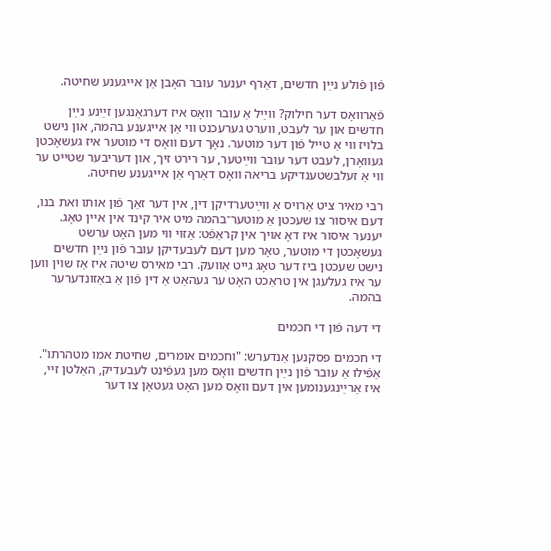פֿון פֿולע נײַן חדשים, דאַרף יענער עובר האָבן אַן אײגענע שחיטה.

פֿאַרװאָס דער חילוק? װײַל אַ עובר װאָס איז דערגאַנגען זײַנע נײַן חדשים און ער לעבט, װערט גערעכנט װי אַן אײגענע בהמה, און נישט בלױז װי אַ טײל פֿון דער מוטער. נאָך דעם װאָס די מוטער איז געשאָכטן געװאָרן, לעבט דער עובר װײַטער, ער רירט זיך, און דעריבער שטײט ער װי אַ זעלבשטענדיקע בריאה װאָס דאַרף אַן אײגענע שחיטה.

רבי מאיר ציט אַרױס אַ װײַטערדיקן דין, אין דער זאַך פֿון אותו ואת בנו, דעם איסור צו שעכטן אַ מוטער־בהמה מיט איר קינד אין אײן טאָג. יענער איסור איז דאָ אױך אין קראַפֿט: אַזױ װי מען האָט ערשט געשאָכטן די מוטער, טאָר מען דעם לעבעדיקן עובר פֿון נײַן חדשים נישט שעכטן ביז דער טאָג גייט אַװעק. רבי מאירס שיטה איז אַז שױן װען ער איז געלעגן אין טראַכט האָט ער געהאַט אַ דין פֿון אַ באַזונדערער בהמה.

די דעה פֿון די חכמים

די חכמים פּסקנען אַנדערש: "וחכמים אומרים, שחיטת אמו מטהרתו". אַפֿילו אַ עובר פֿון נײַן חדשים װאָס מען געפֿינט לעבעדיק, האַלטן זײ, איז אַרײַנגענומען אין דעם װאָס מען האָט געטאָן צו דער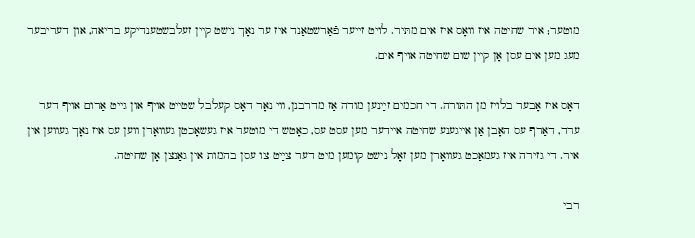מוטער; איר שחיטה איז װאָס איז אים מתּיר. לױט זײער פֿאַרשטאַנד איז ער נאָך נישט קײן זעלבשטענדיקע בריאה, און דעריבער מעג מען אים עסן אָן קײן שום שחיטה אױף אים.

דאָס איז אָבער בלױז מן התּורה. די חכמים זײַנען מודה אַז מדרבנן, װי נאָר דאָס קעלבל שטײט אױף און גייט אַרום אױף דער ערד, דאַרף עס האָבן אַן אײגענע שחיטה אײדער מען עסט עס, כאָטש די מוטער איז געשאָכטן געװאָרן װען עס איז נאָך געװען אין איר. די גזירה איז געמאַכט געװאָרן מען זאָל נישט קומען מיט דער צײַט צו עסן בהמות אין גאַנצן אָן שחיטה.

רבי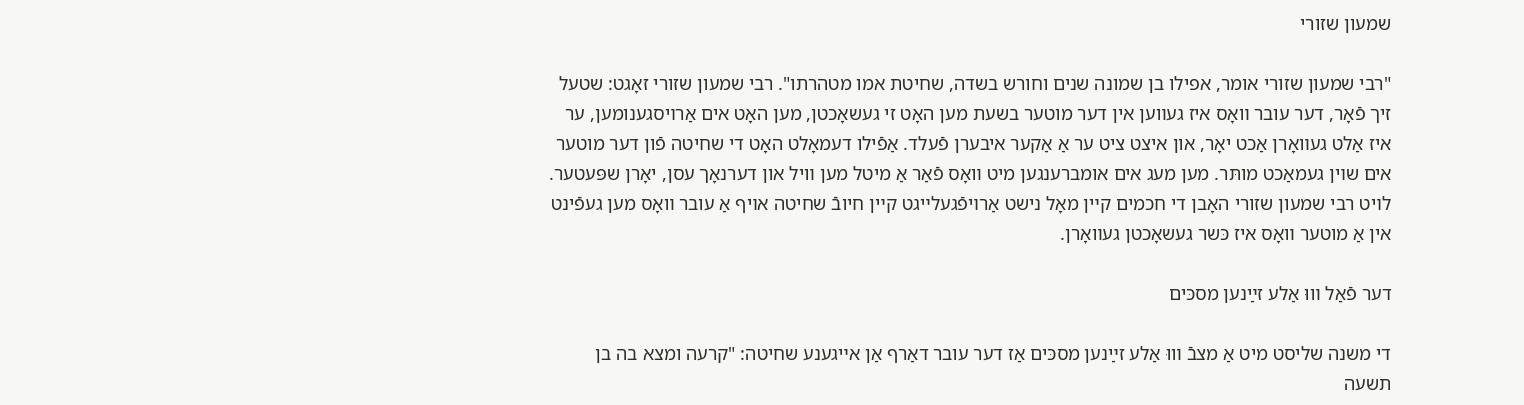שמעון שזורי

"רבי שמעון שזורי אומר, אפילו בן שמונה שנים וחורש בשדה, שחיטת אמו מטהרתו". רבי שמעון שזורי זאָגט: שטעל זיך פֿאָר, דער עובר װאָס איז געװען אין דער מוטער בשעת מען האָט זי געשאָכטן, מען האָט אים אַרױסגענומען, ער איז אַלט געװאָרן אַכט יאָר, און איצט ציט ער אַ אַקער איבערן פֿעלד. אַפֿילו דעמאָלט האָט די שחיטה פֿון דער מוטער אים שױן געמאַכט מותּר. מען מעג אים אומברענגען מיט װאָס פֿאַר אַ מיטל מען װיל און דערנאָך עסן, יאָרן שפּעטער. לױט רבי שמעון שזורי האָבן די חכמים קײן מאָל נישט אַרױפֿגעלײגט קײן חיובֿ שחיטה אױף אַ עובר װאָס מען געפֿינט אין אַ מוטער װאָס איז כּשר געשאָכטן געװאָרן.

דער פֿאַל װוּ אַלע זײַנען מסכּים

די משנה שליסט מיט אַ מצבֿ װוּ אַלע זײַנען מסכּים אַז דער עובר דאַרף אַן אײגענע שחיטה: "קרעה ומצא בה בן תשעה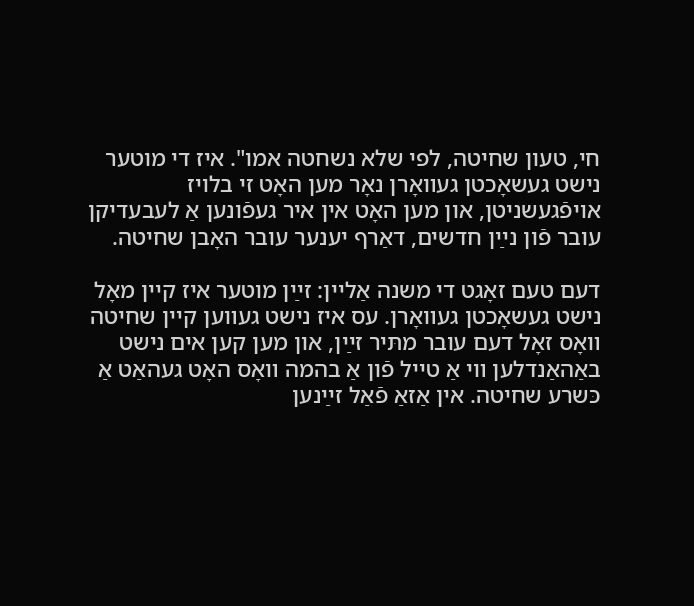חי, טעון שחיטה, לפי שלא נשחטה אמו". איז די מוטער נישט געשאָכטן געװאָרן נאָר מען האָט זי בלױז אױפֿגעשניטן, און מען האָט אין איר געפֿונען אַ לעבעדיקן עובר פֿון נײַן חדשים, דאַרף יענער עובר האָבן שחיטה.

דעם טעם זאָגט די משנה אַלײן: זײַן מוטער איז קײן מאָל נישט געשאָכטן געװאָרן. עס איז נישט געװען קײן שחיטה װאָס זאָל דעם עובר מתּיר זײַן, און מען קען אים נישט באַהאַנדלען װי אַ טײל פֿון אַ בהמה װאָס האָט געהאַט אַ כּשרע שחיטה. אין אַזאַ פֿאַל זײַנען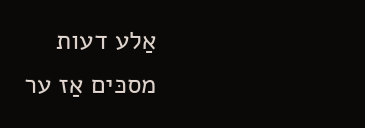אַלע דעות מסכּים אַז ער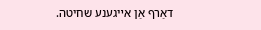דאַרף אַן אײגענע שחיטה.